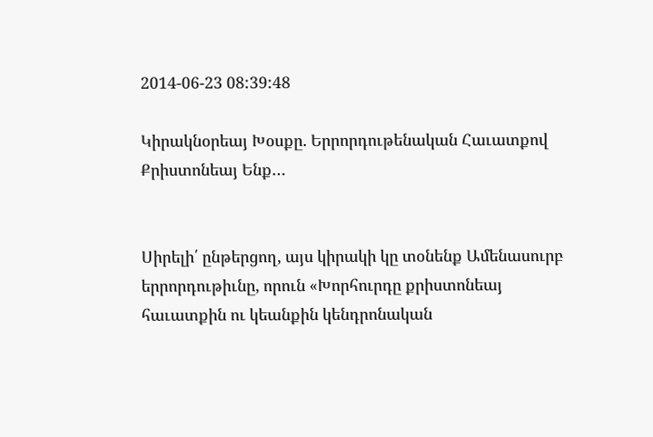2014-06-23 08:39:48

Կիրակնօրեայ Խօսքը. Երրորդութենական Հաւատքով Քրիստոնեայ Ենք…


Սիրելի՛ ընթերցող, այս կիրակի կը տօնենք Ամենասուրբ երրորդութիւնը, որուն «Խորհուրդը քրիստոնեայ հաւատքին ու կեանքին կենդրոնական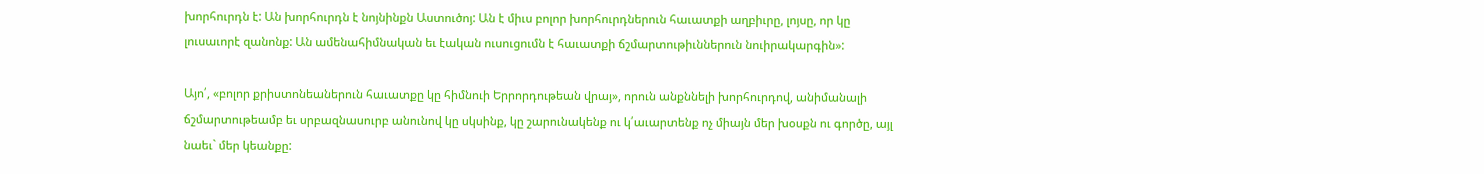խորհուրդն է: Ան խորհուրդն է նոյնինքն Աստուծոյ: Ան է միւս բոլոր խորհուրդներուն հաւատքի աղբիւրը, լոյսը, որ կը լուսաւորէ զանոնք: Ան ամենահիմնական եւ էական ուսուցումն է հաւատքի ճշմարտութիւններուն նուիրակարգին»:

Այո՛, «բոլոր քրիստոնեաներուն հաւատքը կը հիմնուի Երրորդութեան վրայ», որուն անքննելի խորհուրդով, անիմանալի ճշմարտութեամբ եւ սրբազնասուրբ անունով կը սկսինք, կը շարունակենք ու կ՛աւարտենք ոչ միայն մեր խօսքն ու գործը, այլ նաեւ` մեր կեանքը: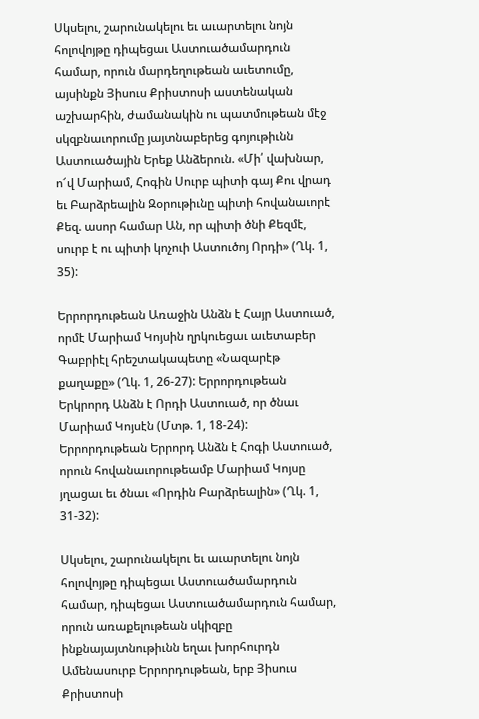Սկսելու, շարունակելու եւ աւարտելու նոյն հոլովոյթը դիպեցաւ Աստուածամարդուն համար, որուն մարդեղութեան աւետումը, այսինքն Յիսուս Քրիստոսի աստենական աշխարհին, ժամանակին ու պատմութեան մէջ սկզբնաւորումը յայտնաբերեց գոյութիւնն Աստուածային Երեք Անձերուն. «Մի՛ վախնար, ո՜վ Մարիամ, Հոգին Սուրբ պիտի գայ Քու վրադ եւ Բարձրեալին Զօրութիւնը պիտի հովանաւորէ Քեզ. ասոր համար Ան, որ պիտի ծնի Քեզմէ, սուրբ է ու պիտի կոչուի Աստուծոյ Որդի» (Ղկ. 1, 35):

Երրորդութեան Առաջին Անձն է Հայր Աստուած, որմէ Մարիամ Կոյսին ղրկուեցաւ աւետաբեր Գաբրիէլ հրեշտակապետը «Նազարէթ քաղաքը» (Ղկ. 1, 26-27): Երրորդութեան Երկրորդ Անձն է Որդի Աստուած, որ ծնաւ Մարիամ Կոյսէն (Մտթ. 1, 18-24): Երրորդութեան Երրորդ Անձն է Հոգի Աստուած, որուն հովանաւորութեամբ Մարիամ Կոյսը յղացաւ եւ ծնաւ «Որդին Բարձրեալին» (Ղկ. 1, 31-32):

Սկսելու, շարունակելու եւ աւարտելու նոյն հոլովոյթը դիպեցաւ Աստուածամարդուն համար, դիպեցաւ Աստուածամարդուն համար, որուն առաքելութեան սկիզբը ինքնայայտնութիւնն եղաւ խորհուրդն Ամենասուրբ Երրորդութեան, երբ Յիսուս Քրիստոսի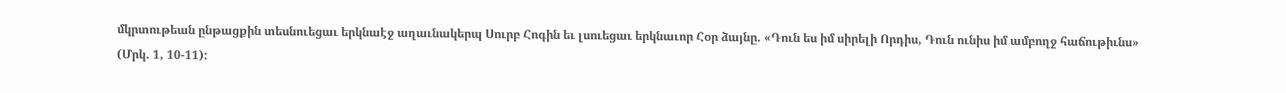մկրտութեան ընթացքին տեսնուեցաւ երկնաէջ աղաւնակերպ Սուրբ Հոգին եւ լսուեցաւ երկնաւոր Հօր ձայնը. «Դուն ես իմ սիրելի Որդիս, Դուն ունիս իմ ամբողջ հաճութիւնս» (Մրկ. 1, 10-11):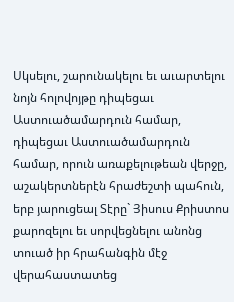Սկսելու, շարունակելու եւ աւարտելու նոյն հոլովոյթը դիպեցաւ Աստուածամարդուն համար, դիպեցաւ Աստուածամարդուն համար, որուն առաքելութեան վերջը, աշակերտներէն հրաժեշտի պահուն, երբ յարուցեալ Տէրը` Յիսուս Քրիստոս քարոզելու եւ սորվեցնելու անոնց տուած իր հրահանգին մէջ վերահաստատեց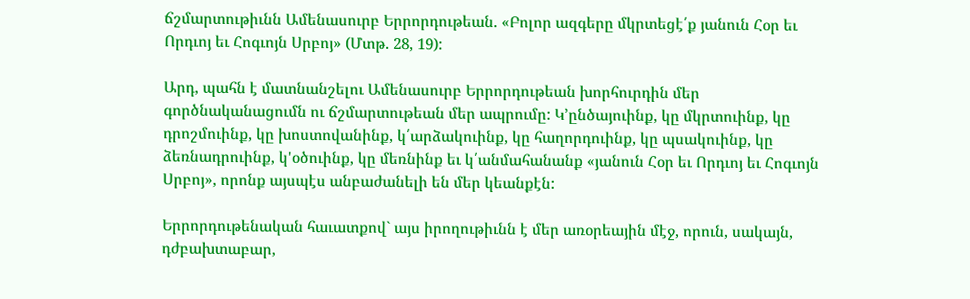ճշմարտութիւնն Ամենասուրբ Երրորդութեան. «Բոլոր ազգերը մկրտեցէ՛ք յանուն Հօր եւ Որդւոյ եւ Հոգւոյն Սրբոյ» (Մտթ. 28, 19):

Արդ, պահն է մատնանշելու Ամենասուրբ Երրորդութեան խորհուրդին մեր գործնականացումն ու ճշմարտութեան մեր ապրումը: Կ’ընծայուինք, կը մկրտուինք, կը դրոշմուինք, կը խոստովանինք, կ՛արձակուինք, կը հաղորդուինք, կը պսակուինք, կը ձեռնադրուինք, կ'օծուինք, կը մեռնինք եւ կ՛անմահանանք «յանուն Հօր եւ Որդւոյ եւ Հոգւոյն Սրբոյ», որոնք այսպէս անբաժանելի են մեր կեանքէն:

Երրորդութենական հաւատքով` այս իրողութիւնն է մեր առօրեային մէջ, որուն, սակայն, դժբախտաբար,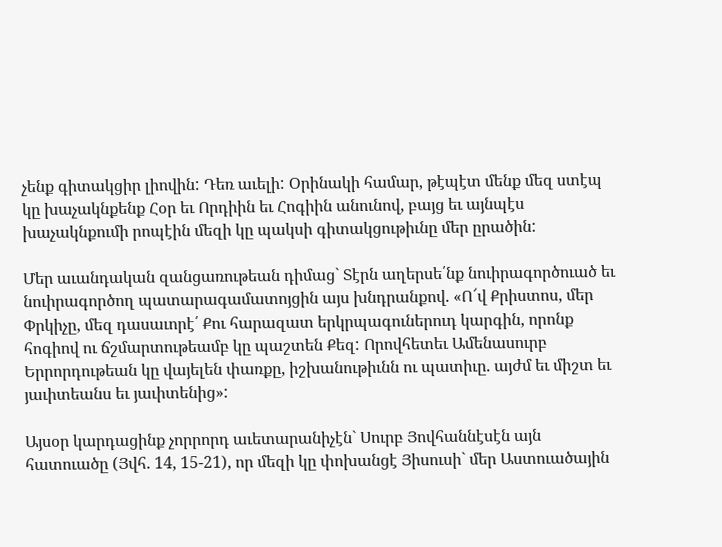չենք գիտակցիր լիովին: Դեռ աւելի: Օրինակի համար, թէպէտ մենք մեզ ստէպ կը խաչակնքենք Հօր եւ Որդիին եւ Հոգիին անունով, բայց եւ այնպէս խաչակնքումի րոպէին մեզի կը պակսի գիտակցութիւնը մեր ըրածին:

Մեր աւանդական զանցառութեան դիմաց` Տէրն աղերսե՛նք նուիրագործուած եւ նուիրագործող պատարագամատոյցին այս խնդրանքով. «Ո՜վ Քրիստոս, մեր Փրկիչը, մեզ դասաւորէ՛ Քու հարազատ երկրպագուներուդ կարգին, որոնք հոգիով ու ճշմարտութեամբ կը պաշտեն Քեզ: Որովհետեւ Ամենասուրբ Երրորդութեան կը վայելեն փառքը, իշխանութիւնն ու պատիւը. այժմ եւ միշտ եւ յաւիտեանս եւ յաւիտենից»:

Այսօր կարդացինք չորրորդ աւետարանիչէն` Սուրբ Յովհաննէսէն այն հատուածը (Յվհ. 14, 15-21), որ մեզի կը փոխանցէ Յիսուսի` մեր Աստուածային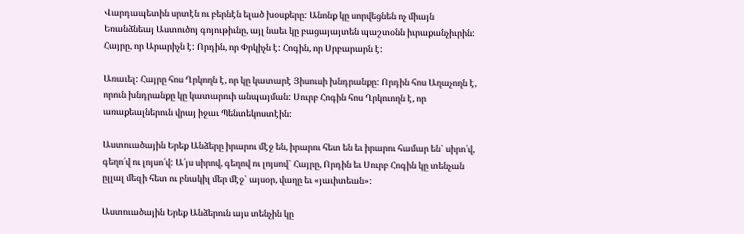Վարդապետին սրտէն ու բերնէն ելած խօսքերը: Անոնք կը սորվեցնեն ոչ միայն Եռանձնեայ Աստուծոյ գոյութիւնը, այլ նաեւ կը բացայայտեն պաշտօնն իւրաքանչիւրին: Հայրը, որ Արարիչն է: Որդին, որ Փրկիչն է: Հոգին, որ Սրբարարն է:

Առաւել: Հայրը հոս Ղրկողն է, որ կը կատարէ Յիսուսի խնդրանքը: Որդին հոս Աղաչողն է, որուն խնդրանքը կը կատարուի անպայման: Սուրբ Հոգին հոս Ղրկուողն է, որ առաքեալներուն վրայ իջաւ Պենտեկոստէին:

Աստուածային Երեք Անձերը իրարու մէջ են, իրարու հետ են եւ իրարու համար են` սիրո՛վ, գեղո՛վ ու լոյսո՛վ: Ա՛յս սիրով, գեղով ու լոյսով` Հայրը, Որդին եւ Սուրբ Հոգին կը տենչան ըլլալ մեզի հետ ու բնակիլ մեր մէջ` այսօր, վաղը եւ «յաւիտեան»:

Աստուածային Երեք Անձերուն այս տենչին կը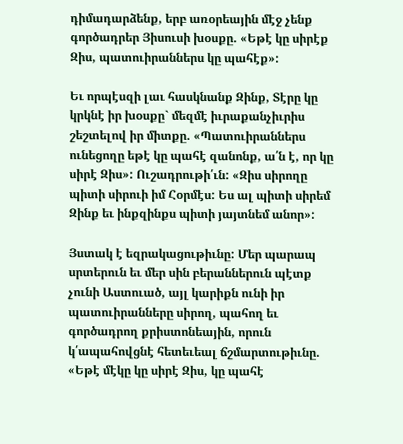դիմադարձենք, երբ առօրեային մէջ չենք գործադրեր Յիսուսի խօսքը. «Եթէ կը սիրէք Զիս, պատուիրաններս կը պահէք»:

Եւ որպէսզի լաւ հասկնանք Զինք, Տէրը կը կրկնէ իր խօսքը` մեզմէ իւրաքանչիւրիս շեշտելով իր միտքը. «Պատուիրաններս ունեցողը եթէ կը պահէ զանոնք, ա՛ն է, որ կը սիրէ Զիս»: Ուշադրութի՛ւն: «Զիս սիրողը պիտի սիրուի իմ Հօրմէս: Ես ալ պիտի սիրեմ Զինք եւ ինքզինքս պիտի յայտնեմ անոր»:

Յստակ է եզրակացութիւնը: Մեր պարապ սրտերուն եւ մեր սին բերաններուն պէտք չունի Աստուած, այլ կարիքն ունի իր պատուիրանները սիրող, պահող եւ գործադրող քրիստոնեային, որուն կ՛ապահովցնէ հետեւեալ ճշմարտութիւնը. «Եթէ մէկը կը սիրէ Զիս, կը պահէ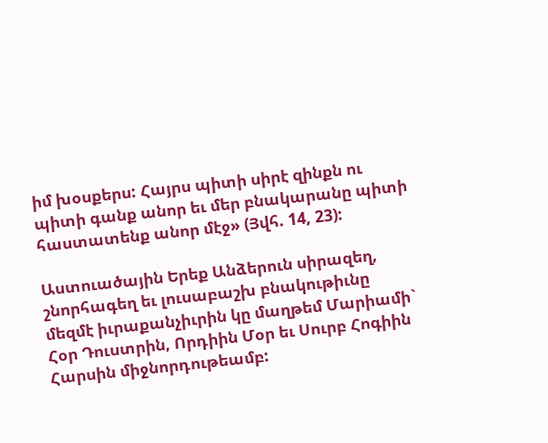իմ խօսքերս: Հայրս պիտի սիրէ զինքն ու պիտի գանք անոր եւ մեր բնակարանը պիտի հաստատենք անոր մէջ» (Յվհ. 14, 23):

Աստուածային Երեք Անձերուն սիրազեղ, շնորհագեղ եւ լուսաբաշխ բնակութիւնը մեզմէ իւրաքանչիւրին կը մաղթեմ Մարիամի` Հօր Դուստրին, Որդիին Մօր եւ Սուրբ Հոգիին Հարսին միջնորդութեամբ: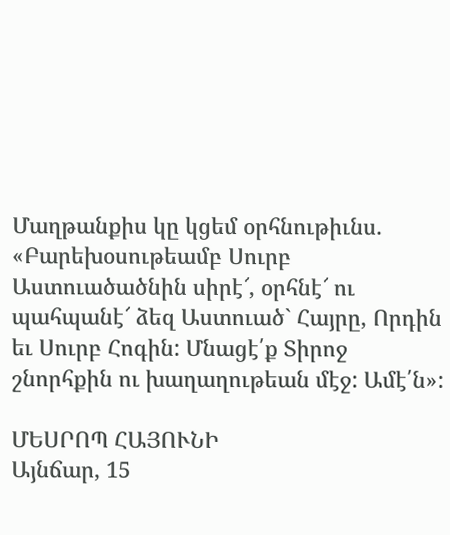Մաղթանքիս կը կցեմ օրհնութիւնս. «Բարեխօսութեամբ Սուրբ Աստուածածնին սիրէ՜, օրհնէ՜ ու պահպանէ՜ ձեզ Աստուած` Հայրը, Որդին եւ Սուրբ Հոգին: Մնացէ՛ք Տիրոջ շնորհքին ու խաղաղութեան մէջ: Ամէ՛ն»:

ՄԵՍՐՈՊ ՀԱՅՈՒՆԻ
Այնճար, 15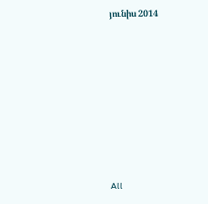յունիս 2014








All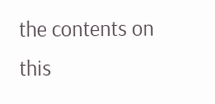the contents on this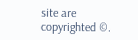site are copyrighted ©.